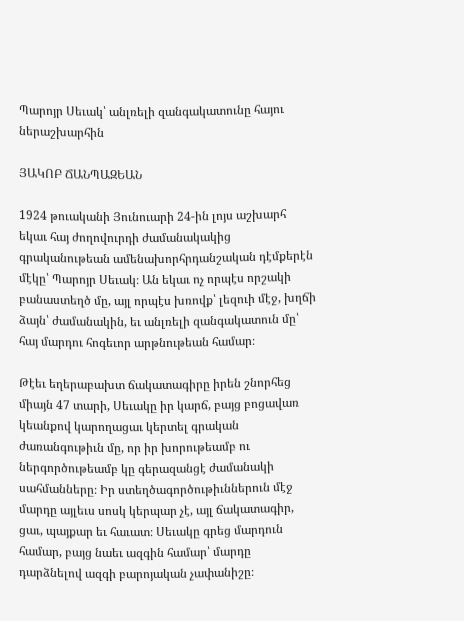Պարոյր Սեւակ՝ անլռելի զանգակատունը հայու ներաշխարհին

ՅԱԿՈԲ ՃԱՆՊԱԶԵԱՆ

1924 թուականի Յունուարի 24-ին լոյս աշխարհ եկաւ հայ ժողովուրդի ժամանակակից գրականութեան ամենախորհրդանշական դէմքերէն մէկը՝ Պարոյր Սեւակ։ Ան եկաւ ոչ որպէս որշակի բանաստեղծ մը, այլ որպէս խռովք՝ լեզուի մէջ, խղճի ձայն՝ ժամանակին, եւ անլռելի զանգակատուն մը՝ հայ մարդու հոգեւոր արթնութեան համար։

Թէեւ եղերաբախտ ճակատագիրը իրեն շնորհեց միայն 47 տարի, Սեւակը իր կարճ, բայց բոցավառ կեանքով կարողացաւ կերտել գրական ժառանգութիւն մը, որ իր խորութեամբ ու ներգործութեամբ կը գերազանցէ ժամանակի սահմանները։ Իր ստեղծագործութիւններուն մէջ մարդը այլեւս սոսկ կերպար չէ, այլ ճակատագիր, ցաւ, պայքար եւ հաւատ։ Սեւակը գրեց մարդուն համար, բայց նաեւ ազգին համար՝ մարդը դարձնելով ազգի բարոյական չափանիշը։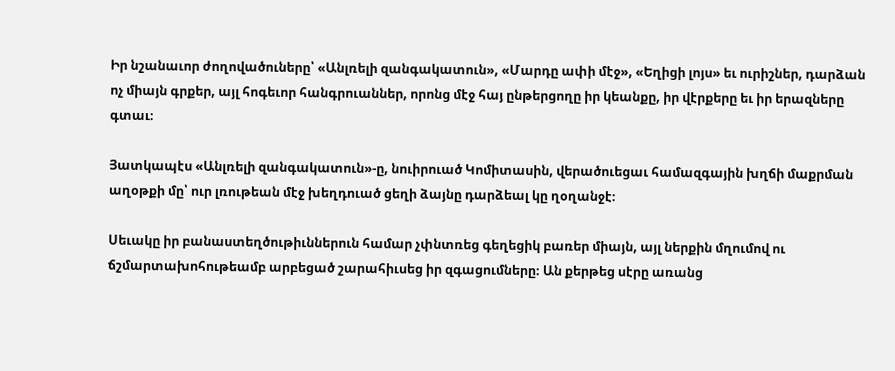Իր նշանաւոր ժողովածուները՝ «Անլռելի զանգակատուն», «Մարդը ափի մէջ», «Եղիցի լոյս» եւ ուրիշներ, դարձան ոչ միայն գրքեր, այլ հոգեւոր հանգրուաններ, որոնց մէջ հայ ընթերցողը իր կեանքը, իր վէրքերը եւ իր երազները գտաւ։

Յատկապէս «Անլռելի զանգակատուն»-ը, նուիրուած Կոմիտասին, վերածուեցաւ համազգային խղճի մաքրման աղօթքի մը՝ ուր լռութեան մէջ խեղդուած ցեղի ձայնը դարձեալ կը ղօղանջէ։

Սեւակը իր բանաստեղծութիւններուն համար չփնտռեց գեղեցիկ բառեր միայն, այլ ներքին մղումով ու ճշմարտախոհութեամբ արբեցած շարահիւսեց իր զգացումները։ Ան քերթեց սէրը առանց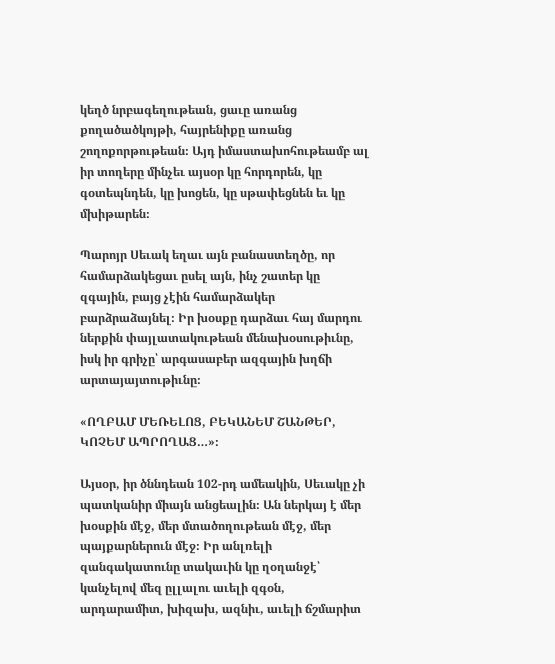կեղծ նրբագեղութեան, ցաւը առանց քողածածկոյթի, հայրենիքը առանց շողոքորթութեան։ Այդ իմաստախոհութեամբ ալ իր տողերը մինչեւ այսօր կը հորդորեն, կը գօտեպնդեն, կը խոցեն, կը սթափեցնեն եւ կը մխիթարեն։

Պարոյր Սեւակ եղաւ այն բանաստեղծը, որ համարձակեցաւ ըսել այն, ինչ շատեր կը զգային, բայց չէին համարձակեր բարձրաձայնել։ Իր խօսքը դարձաւ հայ մարդու ներքին փայլատակութեան մենախօսութիւնը, իսկ իր գրիչը՝ արգասաբեր ազգային խղճի արտայայտութիւնը։

«ՈՂԲԱՄ ՄԵՌԵԼՈՑ, ԲԵԿԱՆԵՄ ՇԱՆԹԵՐ, ԿՈՉԵՄ ԱՊՐՈՂԱՑ…»։

Այսօր, իր ծննդեան 102-րդ ամեակին, Սեւակը չի պատկանիր միայն անցեալին։ Ան ներկայ է մեր խօսքին մէջ, մեր մտածողութեան մէջ, մեր պայքարներուն մէջ։ Իր անլռելի զանգակատունը տակաւին կը ղօղանջէ՝ կանչելով մեզ ըլլալու աւելի զգօն, արդարամիտ, խիզախ, ազնիւ, աւելի ճշմարիտ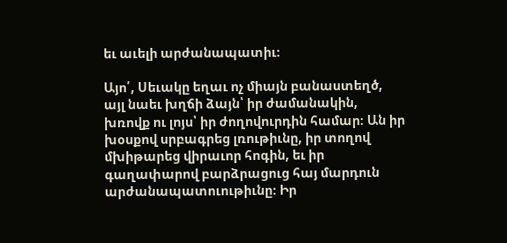եւ աւելի արժանապատիւ։

Այո՛, Սեւակը եղաւ ոչ միայն բանաստեղծ, այլ նաեւ խղճի ձայն՝ իր ժամանակին, խռովք ու լոյս՝ իր ժողովուրդին համար։ Ան իր խօսքով սրբագրեց լռութիւնը, իր տողով մխիթարեց վիրաւոր հոգին, եւ իր գաղափարով բարձրացուց հայ մարդուն արժանապատուութիւնը։ Իր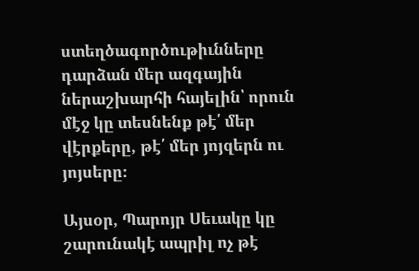ստեղծագործութիւնները դարձան մեր ազգային ներաշխարհի հայելին՝ որուն մէջ կը տեսնենք թէ՛ մեր վէրքերը, թէ՛ մեր յոյզերն ու յոյսերը։

Այսօր, Պարոյր Սեւակը կը շարունակէ ապրիլ ոչ թէ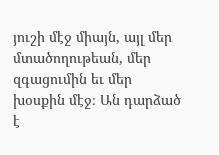յուշի մէջ միայն, այլ մեր մտածողութեան, մեր զգացումին եւ մեր խօսքին մէջ։ Ան դարձած է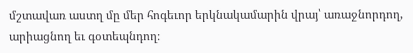մշտավառ աստղ մը մեր հոգեւոր երկնակամարին վրայ՝ առաջնորդող, արիացնող եւ գօտեպնդող։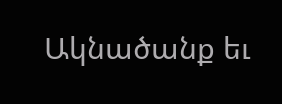Ակնածանք եւ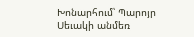Խոնարհում՝ Պարոյր Սեւակի անմեռ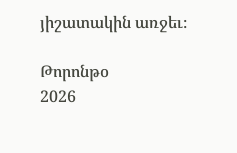յիշատակին առջեւ։

Թորոնթօ
2026